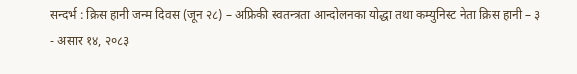सन्दर्भ : क्रिस हानी जन्म दिवस (जून २८) – अफ्रिकी स्वतन्त्रता आन्दोलनका योद्धा तथा कम्युनिस्ट नेता क्रिस हानी – ३
- असार १४, २०८३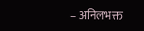– अनिलभक्त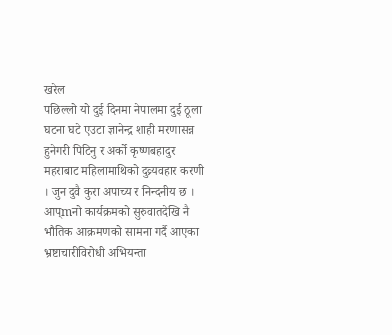खरेल
पछिल्लो यो दुई दिनमा नेपालमा दुई ठूला घटना घटे एउटा ज्ञानेन्द्र शाही मरणासन्न हुनेगरी पिटिनु र अर्को कृष्णबहादुर महराबाट महिलामाथिको दुव्र्यवहार करणी । जुन दुवै कुरा अपाच्य र निन्दनीय छ ।
आप्mनो कार्यक्रमको सुरुवातदेखि नै भौतिक आक्रमणको सामना गर्दै आएका भ्रष्टाचारीविरोधी अभियन्ता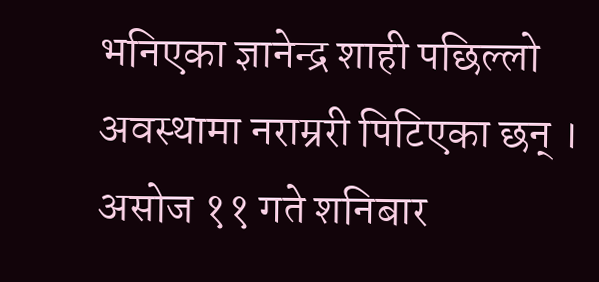भनिएका ज्ञानेन्द्र शाही पछिल्लो अवस्थामा नराम्ररी पिटिएका छन् । असोज ११ गते शनिबार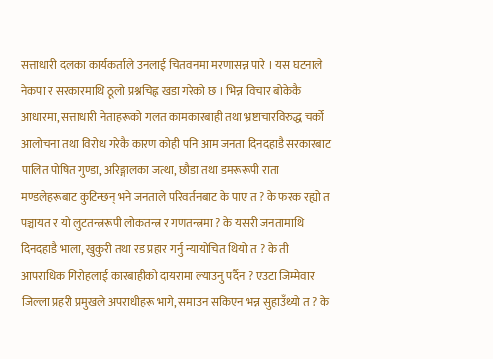सत्ताधारी दलका कार्यकर्ताले उनलाई चितवनमा मरणासन्न पारे । यस घटनाले नेकपा र सरकारमाथि ठूलो प्रश्नचिह्न खडा गरेको छ । भिन्न विचार बोकेकै आधारमा, सत्ताधारी नेताहरूको गलत कामकारबाही तथा भ्रष्टाचारविरुद्ध चर्को आलोचना तथा विरोध गरेकै कारण कोही पनि आम जनता दिनदहाडै सरकारबाट पालित पोषित गुण्डा, अरिङ्गालका जत्था, छौडा तथा डमरूरूपी राता मण्डलेहरूबाट कुटिन्छन् भने जनताले परिवर्तनबाट के पाए त ? के फरक रह्यो त पञ्चायत र यो लुटतन्त्ररूपी लोकतन्त्र र गणतन्त्रमा ? के यसरी जनतामाथि दिनदहाडै भाला, खुकुरी तथा रड प्रहार गर्नु न्यायोचित थियो त ? के ती आपराधिक गिरोहलाई कारबाहीको दायरामा ल्याउनु पर्दैन ? एउटा जिम्मेवार जिल्ला प्रहरी प्रमुखले अपराधीहरू भागे, समाउन सकिएन भन्न सुहाउँथ्यो त ? के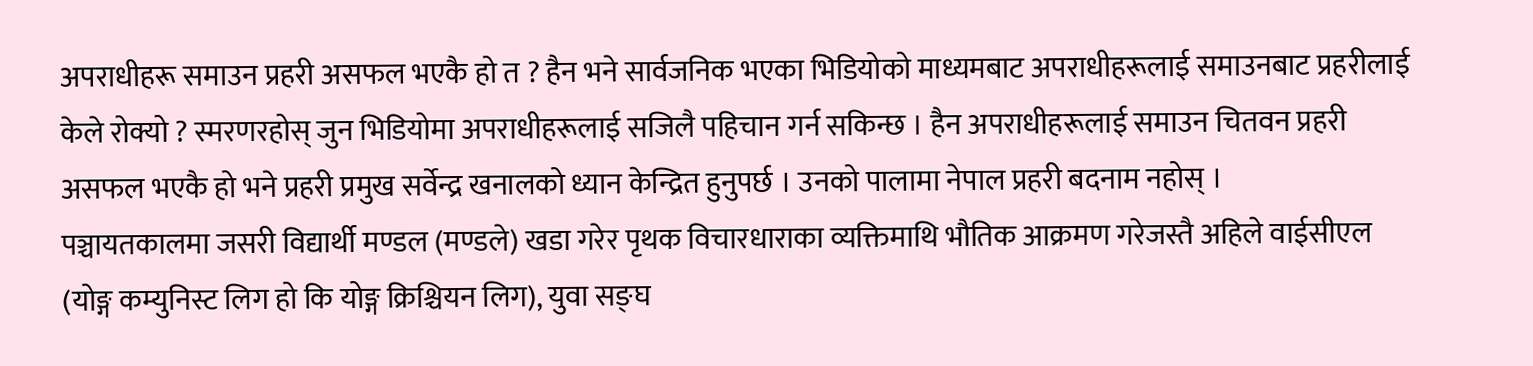अपराधीहरू समाउन प्रहरी असफल भएकै हो त ? हैन भने सार्वजनिक भएका भिडियोको माध्यमबाट अपराधीहरूलाई समाउनबाट प्रहरीलाई केले रोक्यो ? स्मरणरहोस् जुन भिडियोमा अपराधीहरूलाई सजिलै पहिचान गर्न सकिन्छ । हैन अपराधीहरूलाई समाउन चितवन प्रहरी असफल भएकै हो भने प्रहरी प्रमुख सर्वेन्द्र खनालको ध्यान केन्द्रित हुनुपर्छ । उनको पालामा नेपाल प्रहरी बदनाम नहोस् ।
पञ्चायतकालमा जसरी विद्यार्थी मण्डल (मण्डले) खडा गरेर पृथक विचारधाराका व्यक्तिमाथि भौतिक आक्रमण गरेजस्तै अहिले वाईसीएल (योङ्ग कम्युनिस्ट लिग हो कि योङ्ग क्रिश्चियन लिग), युवा सङ्घ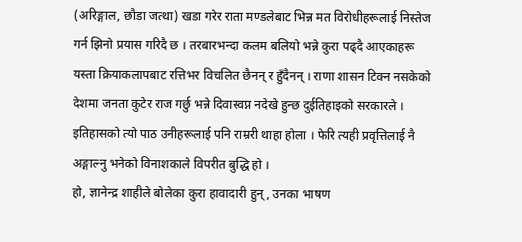(अरिङ्गाल, छौडा जत्था) खडा गरेर राता मण्डलेबाट भिन्न मत विरोधीहरूलाई निस्तेज गर्न झिनो प्रयास गरिदै छ । तरबारभन्दा कलम बलियो भन्ने कुरा पढ्दै आएकाहरू यस्ता क्रियाकलापबाट रत्तिभर विचलित छैनन् र हुँदैनन् । राणा शासन टिक्न नसकेको देशमा जनता कुटेर राज गर्छु भन्ने दिवास्वप्न नदेखे हुन्छ दुईतिहाइको सरकारले । इतिहासको त्यो पाठ उनीहरूलाई पनि राम्ररी थाहा होला । फेरि त्यही प्रवृत्तिलाई नै अङ्गाल्नु भनेको विनाशकाले विपरीत बुद्धि हो ।
हो, ज्ञानेन्द्र शाहीले बोलेका कुरा हावादारी हुन्, उनका भाषण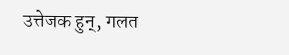उत्तेजक हुन्, गलत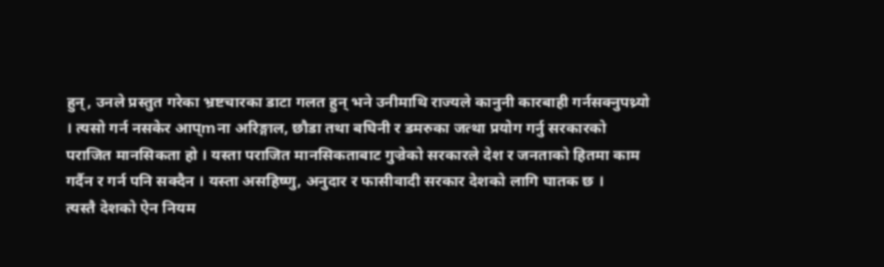हुन्, उनले प्रस्तुत गरेका भ्रष्टचारका डाटा गलत हुन् भने उनीमाथि राज्यले कानुनी कारबाही गर्नसक्नुपथ्र्यो । त्यसो गर्न नसकेर आप्mना अरिङ्गाल, छौडा तथा बघिनी र डमरुका जत्था प्रयोग गर्नु सरकारको पराजित मानसिकता हो । यस्ता पराजित मानसिकताबाट गुज्रेको सरकारले देश र जनताको हितमा काम गर्दैन र गर्न पनि सक्दैन । यस्ता असहिष्णु, अनुदार र फासीवादी सरकार देशको लागि घातक छ ।
त्यस्तै देशको ऐन नियम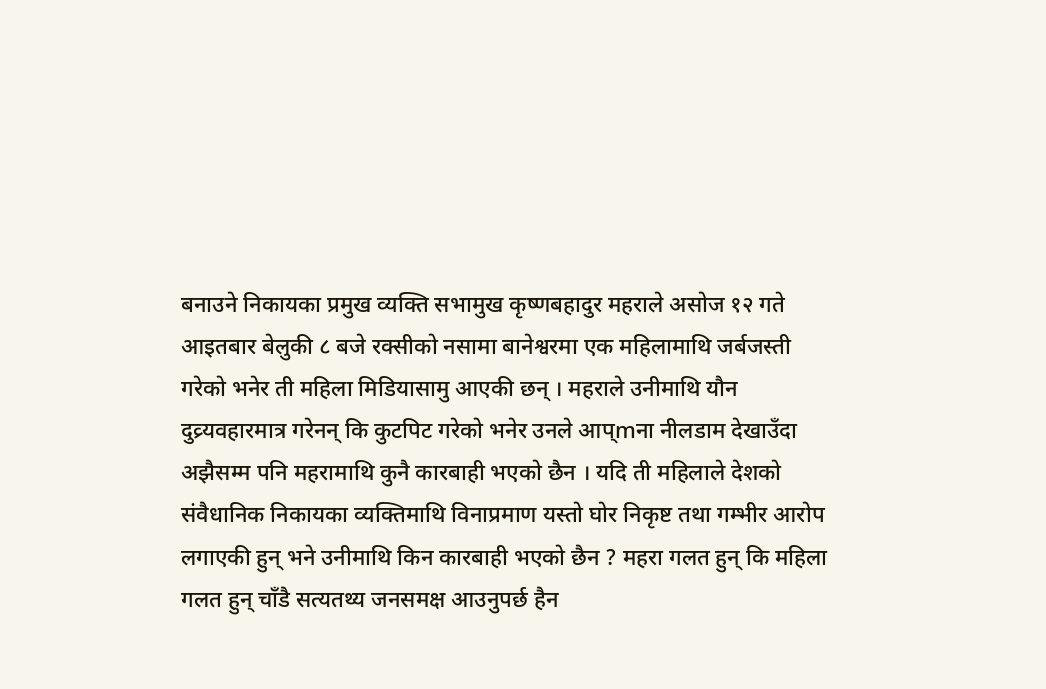बनाउने निकायका प्रमुख व्यक्ति सभामुख कृष्णबहादुर महराले असोज १२ गते आइतबार बेलुकी ८ बजे रक्सीको नसामा बानेश्वरमा एक महिलामाथि जर्बजस्ती गरेको भनेर ती महिला मिडियासामु आएकी छन् । महराले उनीमाथि यौन दुव्र्यवहारमात्र गरेनन् कि कुटपिट गरेको भनेर उनले आप्mना नीलडाम देखाउँदा अझैसम्म पनि महरामाथि कुनै कारबाही भएको छैन । यदि ती महिलाले देशको संवैधानिक निकायका व्यक्तिमाथि विनाप्रमाण यस्तो घोर निकृष्ट तथा गम्भीर आरोप लगाएकी हुन् भने उनीमाथि किन कारबाही भएको छैन ? महरा गलत हुन् कि महिला गलत हुन् चाँडै सत्यतथ्य जनसमक्ष आउनुपर्छ हैन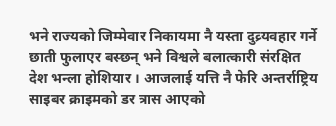भने राज्यको जिम्मेवार निकायमा नै यस्ता दुव्र्यवहार गर्ने छाती फुलाएर बस्छन् भने विश्वले बलात्कारी संरक्षित देश भन्ला होशियार । आजलाई यत्ति नै फेरि अन्तर्राष्ट्रिय साइबर क्राइमको डर त्रास आएको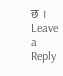छ ।
Leave a Reply